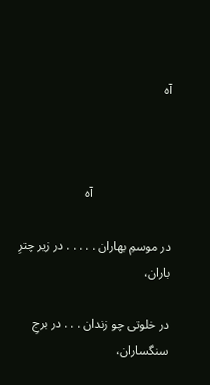آه



                         آه

در موسمِ بهاران . . . . . در زیر چترِ باران،

در خلوتی چو زندان . . . در برجِ سنگساران،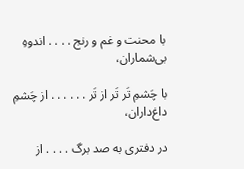با محنت و غم و رنج . . . . اندوهِ بی‌شماران،

با چَشمِ تَر تَر از تَر . . . . . . از چَشمِ داغ‌داران،

در دفتری به صد برگ . . . . از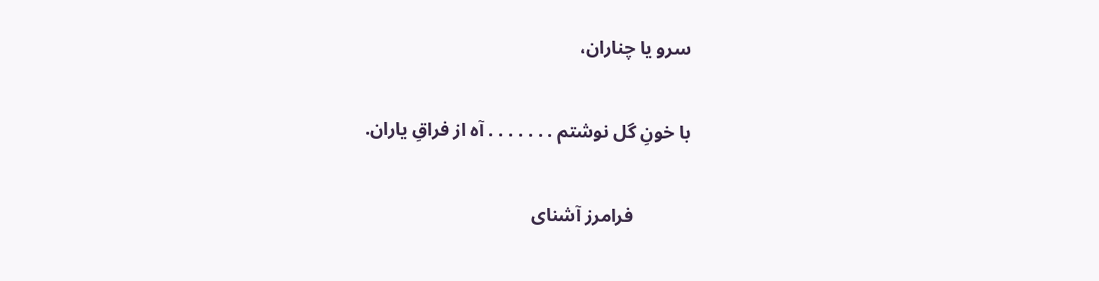سرو یا چناران،

با خونِ گل نوشتم . . . . . . . آه از فراقِ یاران.

            فرامرز آشنای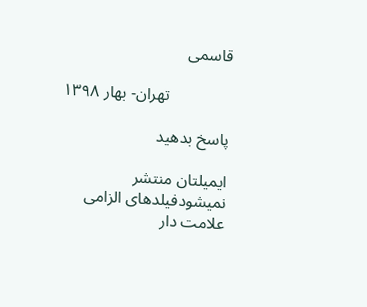قاسمی

               تهران- بهار ۱۳۹۸

پاسخ بدهید

ایمیلتان منتشر نمیشودفیلدهای الزامی علامت دار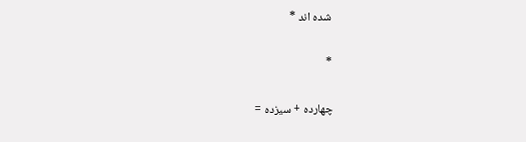شده اند *

*

چهارده + سیزده =